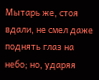Мытарь же, стоя вдали, не смел даже поднять глаз на небо; но, ударяя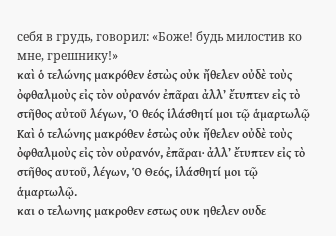себя в грудь, говорил: «Боже! будь милостив ко мне, грешнику!»
καὶ ὁ τελώνης μακρόθεν ἑστὼς οὐκ ἤθελεν οὐδὲ τοὺς ὀφθαλμοὺς εἰς τὸν οὐρανόν ἐπᾶραι ἀλλ’ ἔτυπτεν εἰς τὸ στῆθος αὐτοῦ λέγων, Ὁ θεός ἱλάσθητί μοι τῷ ἁμαρτωλῷ
Καὶ ὁ τελώνης μακρόθεν ἑστὼς οὐκ ἤθελεν οὐδὲ τοὺς ὀφθαλμοὺς εἰς τὸν οὐρανόν, ἐπᾶραι· ἀλλ’ ἔτυπτεν εἰς τὸ στῆθος αυτοῦ, λέγων, Ὁ Θεός, ἱλάσθητί μοι τῷ ἁμαρτωλῷ.
και ο τελωνης μακροθεν εστως ουκ ηθελεν ουδε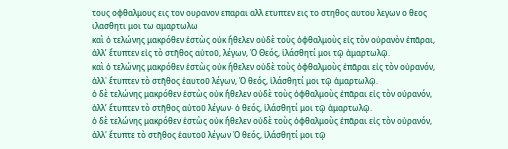τους οφθαλμους εις τον ουρανον επαραι αλλ ετυπτεν εις το στηθος αυτου λεγων ο θεος ιλασθητι μοι τω αμαρτωλω
καὶ ὁ τελώνης μακρόθεν ἑστὼς οὐκ ἤθελεν οὐδὲ τοὺς ὀφθαλμοὺς εἰς τὸν οὐρανὸν ἐπᾶραι, ἀλλ’ ἔτυπτεν εἰς τὸ στῆθος αὐτοῦ, λέγων, Ὁ Θεός, ἱλάσθητί μοι τῷ ἁμαρτωλῷ.
καὶ ὁ τελώνης μακρόθεν ἑστὼς οὐκ ἤθελεν οὐδὲ τοὺς ὀφθαλμοὺς ἐπᾶραι εἰς τὸν οὐρανόν, ἀλλ᾽ ἔτυπτεν τὸ στῆθος ἑαυτοῦ λέγων, Ὁ θεός, ἱλάσθητί μοι τῷ ἁμαρτωλῷ.
ὁ δὲ τελώνης μακρόθεν ἑστὼς οὐκ ἤθελεν οὐδὲ τοὺς ὀφθαλμοὺς ἐπᾶραι εἰς τὸν οὐρανόν, ἀλλ’ ἔτυπτεν τὸ στῆθος αὐτοῦ λέγων· ὁ θεός, ἱλάσθητί μοι τῷ ἁμαρτωλῷ.
ὁ δὲ τελώνης μακρόθεν ἑστὼς οὐκ ἤθελεν οὐδὲ τοὺς ὀφθαλμοὺς ἐπᾶραι εἰς τὸν οὐρανόν, ἀλλ' ἔτυπτε τὸ στῆθος ἑαυτοῦ λέγων Ὁ θεός, ἱλάσθητί μοι τῷ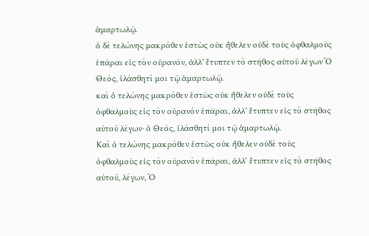ἁμαρτωλῷ.
ὁ δὲ τελώνης μακρόθεν ἑστὼς οὐκ ἤθελεν οὐδὲ τοὺς ὀφθαλμοὺς ἐπᾶραι εἰς τὸν οὐρανόν, ἀλλ’ ἔτυπτεν τὸ στῆθος αὐτοῦ λέγων Ὁ Θεός, ἱλάσθητί μοι τῷ ἁμαρτωλῷ.
καὶ ὁ τελώνης μακρόθεν ἑστὼς οὐκ ἤθελεν οὐδὲ τοὺς ὀφθαλμοὺς εἰς τὸν οὐρανόν ἐπᾶραι, ἀλλ’ ἔτυπτεν εἰς τὸ στῆθος αὐτοῦ λέγων· ὁ Θεός, ἱλάσθητί μοι τῷ ἁμαρτωλῷ.
Καὶ ὁ τελώνης μακρόθεν ἑστὼς οὐκ ἤθελεν οὐδὲ τοὺς ὀφθαλμοὺς εἰς τὸν οὐρανὸν ἐπᾶραι, ἀλλʼ ἔτυπτεν εἰς τὸ στῆθος αὐτοῦ, λέγων, Ὁ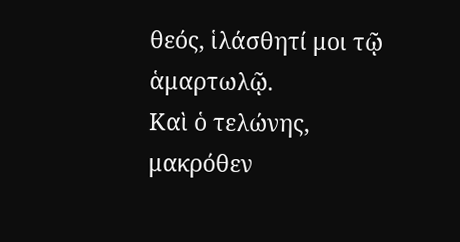θεός, ἱλάσθητί μοι τῷ ἁμαρτωλῷ.
Καὶ ὁ τελώνης, μακρόθεν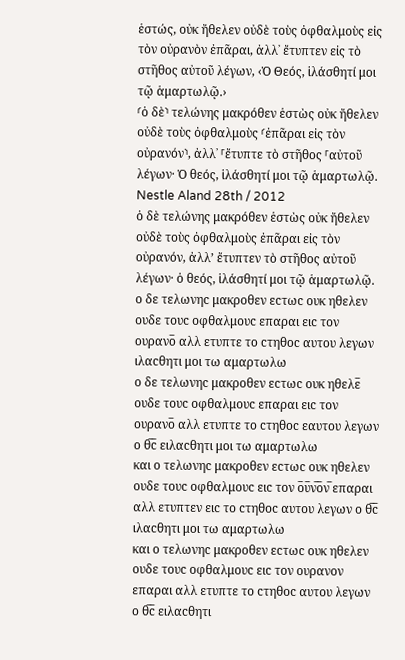ἑστώς, οὐκ ἤθελεν οὐδὲ τοὺς ὀφθαλμοὺς εἰς τὸν οὐρανὸν ἐπᾶραι, ἀλλ᾿ ἔτυπτεν εἰς τὸ στῆθος αὐτοῦ λέγων, ‹Ὁ Θεός, ἱλάσθητί μοι τῷ ἁμαρτωλῷ.›
⸂ὁ δὲ⸃ τελώνης μακρόθεν ἑστὼς οὐκ ἤθελεν οὐδὲ τοὺς ὀφθαλμοὺς ⸂ἐπᾶραι εἰς τὸν οὐρανόν⸃, ἀλλ᾽ ⸀ἔτυπτε τὸ στῆθος ⸀αὐτοῦ λέγων· Ὁ θεός, ἱλάσθητί μοι τῷ ἁμαρτωλῷ.
Nestle Aland 28th / 2012
ὁ δὲ τελώνης μακρόθεν ἑστὼς οὐκ ἤθελεν οὐδὲ τοὺς ὀφθαλμοὺς ἐπᾶραι εἰς τὸν οὐρανόν, ἀλλ’ ἔτυπτεν τὸ στῆθος αὐτοῦ λέγων· ὁ θεός, ἱλάσθητί μοι τῷ ἁμαρτωλῷ.
ο δε τελωνηϲ μακροθεν εϲτωϲ ουκ ηθελεν ουδε τουϲ οφθαλμουϲ επαραι ειϲ τον ουρανο̅ αλλ ετυπτε το ϲτηθοϲ αυτου λεγων ιλαϲθητι μοι τω αμαρτωλω
ο δε τελωνηϲ μακροθεν εϲτωϲ ουκ ηθελε̅ ουδε τουϲ οφθαλμουϲ επαραι ειϲ τον ουρανο̅ αλλ ετυπτε το ϲτηθοϲ εαυτου λεγων ο θ̅ϲ̅ ειλαϲθητι μοι τω αμαρτωλω
και ο τελωνηϲ μακροθεν εϲτωϲ ουκ ηθελεν ουδε τουϲ οφθαλμουϲ ειϲ τον ο̅υ̅ν̅ο̅ν̅ επαραι αλλ ετυπτεν ειϲ το ϲτηθοϲ αυτου λεγων ο θ̅ϲ̅ ιλαϲθητι μοι τω αμαρτωλω
και ο τελωνηϲ μακροθεν εϲτωϲ ουκ ηθελεν ουδε τουϲ οφθαλμουϲ ειϲ τον ουρανον επαραι αλλ ετυπτε το ϲτηθοϲ αυτου λεγων ο θ̅ϲ̅ ειλαϲθητι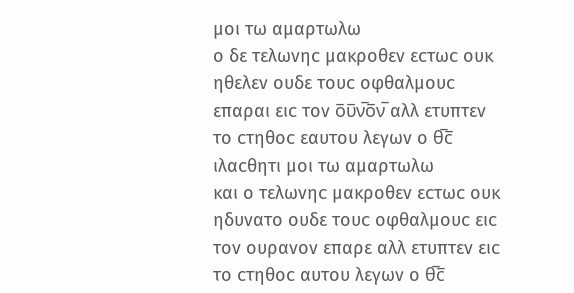μοι τω αμαρτωλω
ο δε τελωνηϲ μακροθεν εϲτωϲ ουκ ηθελεν ουδε τουϲ οφθαλμουϲ επαραι ειϲ τον ο̅υ̅ν̅ο̅ν̅ αλλ ετυπτεν το ϲτηθοϲ εαυτου λεγων ο θ̅ϲ̅ ιλαϲθητι μοι τω αμαρτωλω
και ο τελωνηϲ μακροθεν εϲτωϲ ουκ ηδυνατο ουδε τουϲ οφθαλμουϲ ειϲ τον ουρανον επαρε αλλ ετυπτεν ειϲ το ϲτηθοϲ αυτου λεγων ο θ̅ϲ̅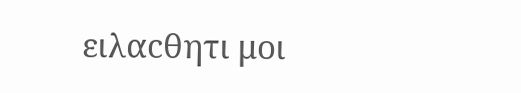ειλαϲθητι μοι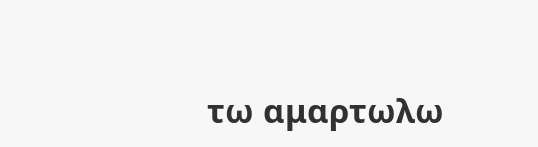τω αμαρτωλω